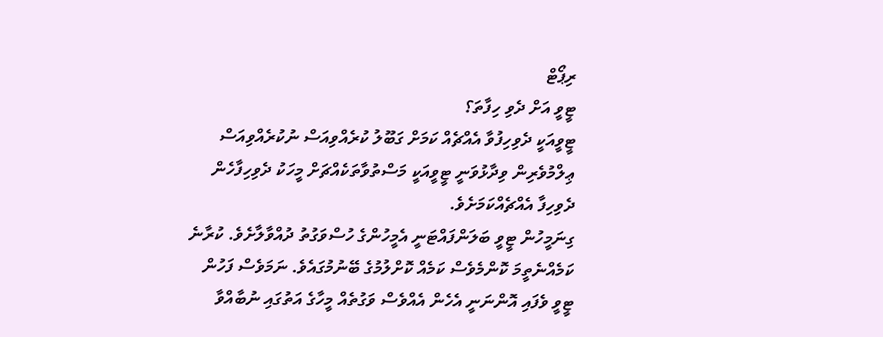ރިޕޯޓް
ޓީވީ އަށް ދެވި ހިފާތަ؟
ޓީވީއަކީ ދެވިހިފުވާ އެއްޗެއް ކަމަށް ގަބޫލު ކުރެއްވިއަސް ނުކުރެއްވިއަސް ޢިލްމުވެރިން ވިދާޅުވަނީ ޓީވީއަކީ މަސްތުވާތަކެއްޗަށް މީހަކު ދެވިހިފާހެން ދެވިހިފާ އެއްޗެއްކަމަށެވެ.
ގިނަމީހުން ޓީވީ ބަލަންފައްޓަނީ އެމީހުންގެ ހުސްވަގުތު ދުއްވާލާށެވެ. ކުރާނެ ކަމެއްނެތީމަ ކޮންމެވެސް ކަމެއް ކޮށްލުމުގެ ބޭނުމުގައެވެ. ނަމަވެސް ފަހުން ޓީވީ ވެފައި އޮންނަނީ އެހެން އެއްވެސް ވަގުތެއް މީހާގެ އަތުގައި ނުބާއްވާ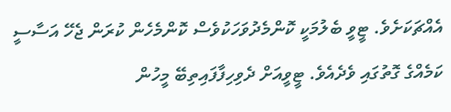އެއްޗަކަށެވެ. ޓީވީ ބެލުމަކީ ކޮންމެދުވަހަކުވެސް ކޮންމެހެން ކުރަން ޖެހޭ އަސާސީ ކަމެއްގެ ގޮތުގައި ވެދެއެވެ. ޓީވީއަށް ދެވިހިފާފައިތިބޭ މީހުން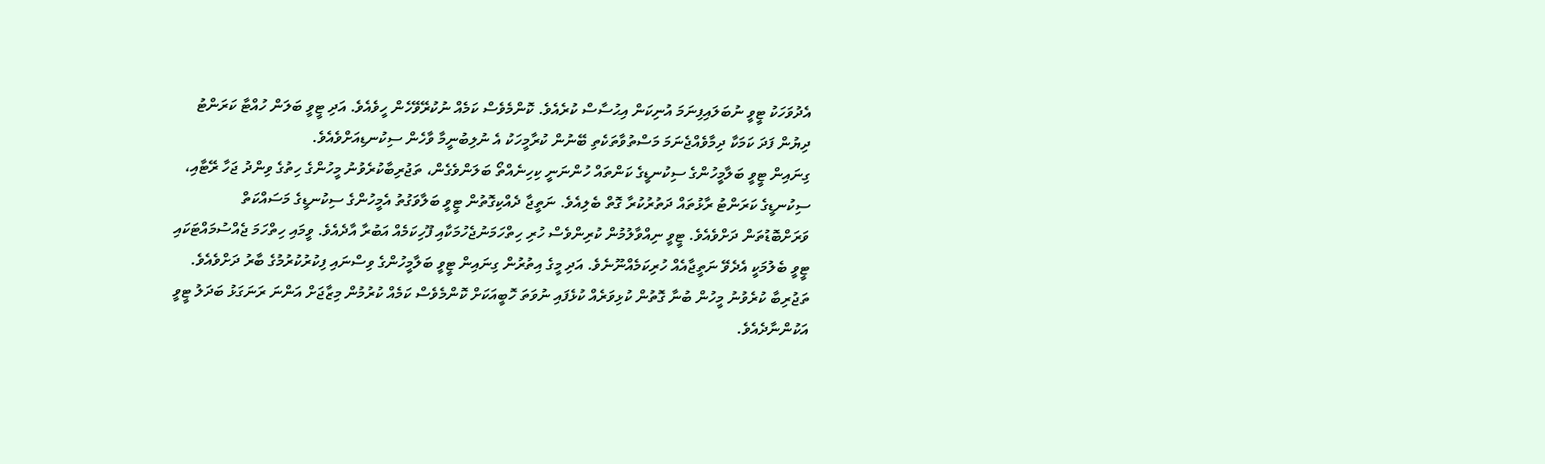އެދުވަހަކު ޓީވީ ނުބަލައިފިނަމަ އުނިކަން އިޙުސާސް ކުރެއެވެ. ކޮންމެވެސް ކަމެއް ނުކުރޭވޭހެން ހީވެއެވެ. އަދި ޓީވީ ބަލަން ހުއްޓާ ކަރަންޓު ދިޔުން ފަދަ ކަމަކާ ދިމާވެއްޖެނަމަ މަސްތުވާތަކެތި ބޭނުން ކުރާމީހަކު އެ ނުލިބުނީމާ ވާހެން ސިކުނޑިއަށްވެއެވެ.
ގިނައިން ޓީވީ ބަލާމީހުންގެ ސިކުނޑީގެ ކަންތައް ހުންނަނީ ކިހިނެއްތޯ ބަލަންވެގެން، ތަޖުރިބާކުރެވުނު މީހުންގެ ހިތުގެ ވިންދު ޖަހާ ރޭޓާއި، ސިކުނޑީގެ ކަރަންޓު ރާޅުތައް ދަތުރުކުރާ ގޮތް ބެލިއެވެ. ނަތީޖާ ދެއްކިގޮތުން ޓީވީ ބަލާވަގުތު އެމީހުންގެ ސިކުނޑީގެ މަސައްކަތް ވަރަށްބޮޑުތަން ދަށްވެއެވެ. ޓީވީ ނިއްވާލުމުން ކުރިންވެސް ހުރި ހިތްހަމަނުޖެހުމަކާއި ފޫހިކަމެއް އަބުރާ އާދެއެވެ. ވީމައި ހިތްހަމަ ޖެއްސުމައްޓަކައި ޓީވީ ބެލުމަކީ އެދެވޭ ނަތީޖާއެއް ހުރިކަމެއްނޫނެވެ. އަދި މީގެ އިތުރުން ގިނައިން ޓީވީ ބަލާމީހުންގެ ވިސްނައި ފިކުރުކުރުމުގެ ބާރު ދަށްވެއެވެ. ތަޖުރިބާ ކުރެވުނު މީހުން ބުނާ ގޮތުން ކުޅިވަރެއް ކުޅެފައި ނުވަތަ ހޮބީއަކަށް ކޮންމެވެސް ކަމެއް ކުރުމުން މިޒާޖަށް އަންނަ ރަނަގަޅު ބަދަލު ޓީވީ އަކުންނާދެއެވެ.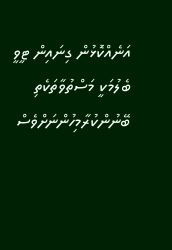އަނެއްކޮޅުން ގިނައިން ޓީވީ ބެލުމަކީ މަސްތުވާތަކެތި ބޭނުންކުރާމިހުންނަށްވެސް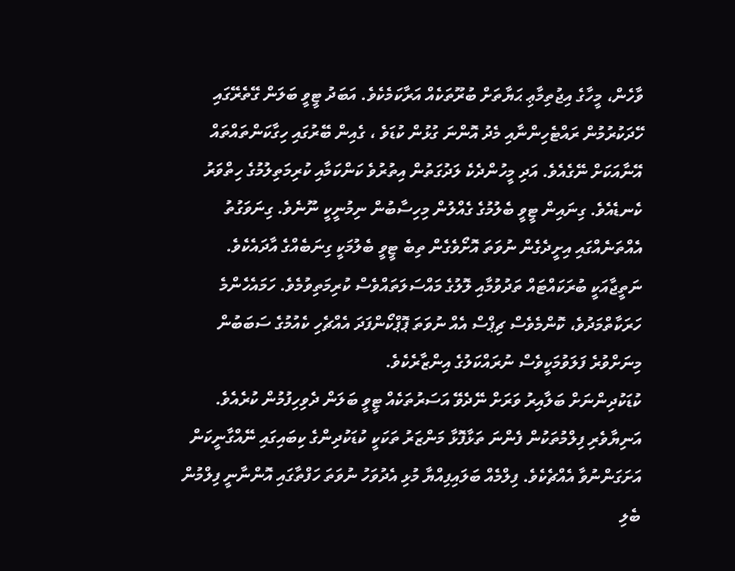ވާހެން، މީހާގެ އިޖުތިމާޢި ޙަޔާތަށް ބުރޫތަކެއް އަރާކަމެކެވެ. އަބަދު ޓީވީ ބަލަން ގޭތެރޭގައި ހޭދަކުރުމުން ރައްޓެހިންނާއި މެދު އޮންނަ ގުޅުން ކުޑަވެ ، ގެއިން ބޭރުގައި ހިގާކަންތައްތައް އޭނާއަކަށް ނޭގެއެވެ. އަދި މީހުންދެކެ ލަދުގަތުން އިތުރުވެ ކަންކަމާއި ކުރިމަތިލުމުގެ ހިތްވަރު ކެނޑެއެވެ. ގިނައިން ޓީވީ ބެލުމުގެ ގެއްލުން މިހިސާބުން ނިމުނީކީ ނޫނެވެ. ގިނަވަގުތު އެއްތަނެއްގައި އިށީދެގެން ނުވަތަ އޮށޯވެގެން ތިބެ ޓީވީ ބެލުމަކީ ގިނަބެއްގެ އާދައެކެވެ. ނަތީޖާއަކީ ބުރަކައްޓައް ތަދުވުމާއި ލޮލުގެ މައްސަލަތައްވެސް ކުރިމަތިވުމެވެ. ހަމައެހެންމެ ހަރަކާތްމަދުވެ، ކޮންމެވެސް ޗިޕްސް އެއް ނުވަތަ ޕޮޕްކޯންފަދަ އެއްޗެހި ކެއުމުގެ ސަބަބުން މިނަށްވުރެ ފަލަވުމަކީވެސް ނުރައްކަލުގެ އިންޒާރެކެވެ.
ކުޑަކުދިންނަށް ބަލާއިރު ވަރަށް ނޭދެވޭ އަސަރުތަކެއް ޓީވީ ބަލަން ދެވިހިފުމުން ކުރެއެވެ. އަނިޔާވެރި ފިލްމުތަކުން ފެންނަ ތަޅާފޮޅާ މަންޒަރު ތަކަކީ ކުޑަކުދިންގެ ކިބައިގައި ނޭއްގާނީކަން އަށަގަންނުވާ އެއްޗެކެވެ. ފިލްމެއް ބަލައިފިއްޔާ މުޅި އެދުވަހު ނުވަތަ ހަފްތާގައި އޮންނާނީ ފިލްމުން ބެލި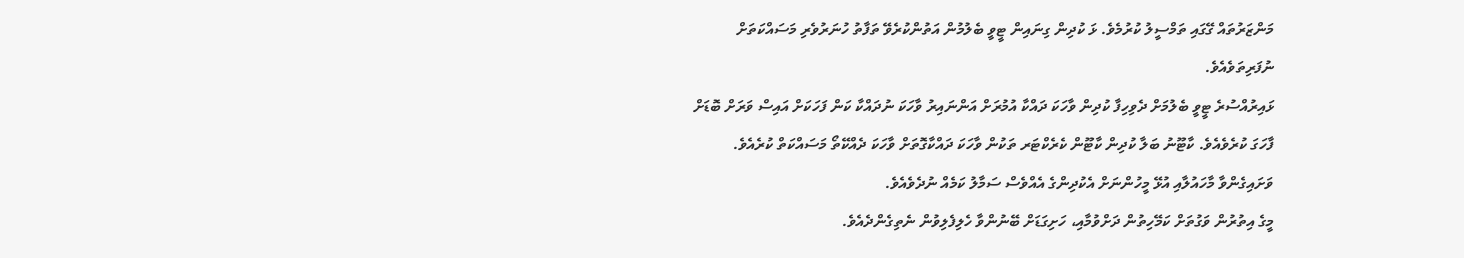މަންޒަރުތައް ގޭގައި ތަމްސީލު ކުރުމެވެ. ޅަ ކުދިން ގިނައިން ޓީވީ ބެލުމުން އަތުންކުރެވޭ ތަފާތު ހުނަރުވެރި މަސައްކަތަށް ނުފަރިތަވެއެވެ.
ޅައިރުއްސުރެ ޓީވީ ބެލުމަށް ދެވިހިފާ ކުދިން ވާހަކަ ދައްކާ އުމުރަށް އަންނައިރު ވާހަކަ ނުދައްކާ ކަން ފަހަކަށް އައިސް ވަރަށް ބޮޑަށް ފާހަގަ ކުރެވެއެވެ. ކާޓޫނު ބަލާ ކުދިން ކާޓޫން ކެރެކްޓަރ ތަކުން ވާހަކަ ދައްކާގޮތަށް ވާހަކަ ދެއްކޭތޯ މަސައްކަތް ކުރެއެވެ. ވަށައިގެންވާ މާހައުލާއި އުޅޭ މީހުންނަށް އެކުދިންގެ އެއްވެސް ސަމާލު ކަމެއް ނުދެވެއެވެ.
މީގެ އިތުރުން ވަގުތަށް ކަމޭހިތުން ދަށްވުމާއި، ހަށިގަޑަށް ބޭނުންވާ ހެލިފެލިވުން ނެތިގެންދެއެވެ.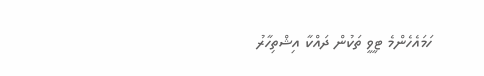ހަމައެހެންމެ ޓީވީ ތަކުން ދައްކާ އިޝްތިހާރު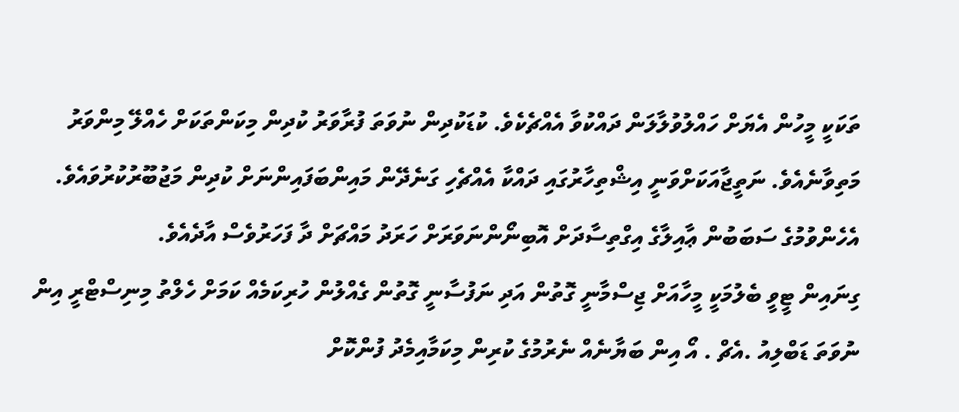ތަކަކީ މީހުން އެޔަށް ހައްލުވުލާލަން ދައްކުވާ އެއްޗެކެވެ. ކުޑަކުދިން ނުވަތަ ފުރާވަރު ކުދިން މިކަންތަކަށް ހެއްލޭ މިންވަރު މަތިވާނެއެވެ. ނަތީޖާއަކަށްވަނީ އިޝްތިހާރުގައި ދައްކާ އެއްޗެހި ގަނެދޭން މައިންބަފައިންނަށް ކުދިން މަޖުބޫރުކުރުވައެވެ. އެހެންވުމުގެ ސަބަބުން ޢާއިލާގެ އިގްތިސާދަށް އޮބިނޯންނަވަރަށް ހަރަދު މައްޗަށް ދާ ފަހަރުވެސް އާދެއެވެ.
ގިނައިން ޓީވީ ބެލުމަކީ މީހާއަށް ޖިސްމާނީ ގޮތުން އަދި ނަފުސާނީ ގޮތުން ގެއްލުން ހުރިކަމެއް ކަމަށް ހެލްތު މިނިސްޓްރީ އިން ނުވަތަ ޑަބްލިއު .އެޗް . އޯ އިން ބަޔާނެއް ނެރުމުގެ ކުރިން މިކަމާއިމެދު ފުންކޮށް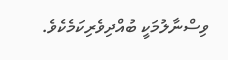ވިސްނާލުމަކީ ބުއްދިވެރިކަމެކެވެ.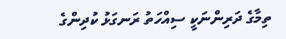ތިމާގެ ދަރިންނަކީ ސިއްހަތު ރަނގަޅު ކުދިންގެ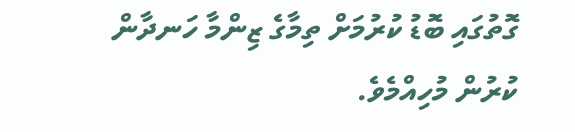ގޮތުގައި ބޮޑު ކުރުމަށް ތިމާގެ ޒިންމާ ހަނދާން ކުރުން މުހިއްމެވެ.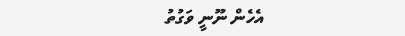އެހެން ނޫނީ ވަގުތު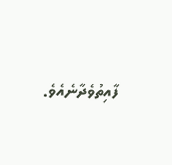ފާއިތުވެދާނެއެވެ.